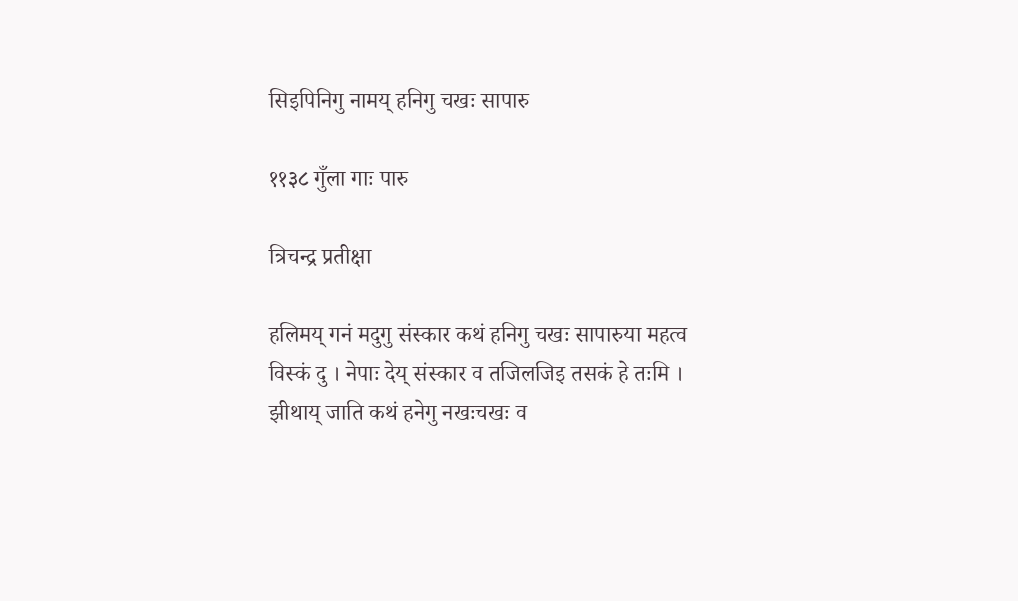सिइपिनिगु नामय् हनिगु चखः सापारु

११३८ गुँला गाः पारु

त्रिचन्द्र प्रतीक्षा

हलिमय् गनं मदुगु संस्कार कथं हनिगु चखः सापारुया महत्व विस्कं दु । नेपाः देय् संस्कार व तजिलजिइ तसकं हे तःमि । झीथाय् जाति कथं हनेगु नखःचखः व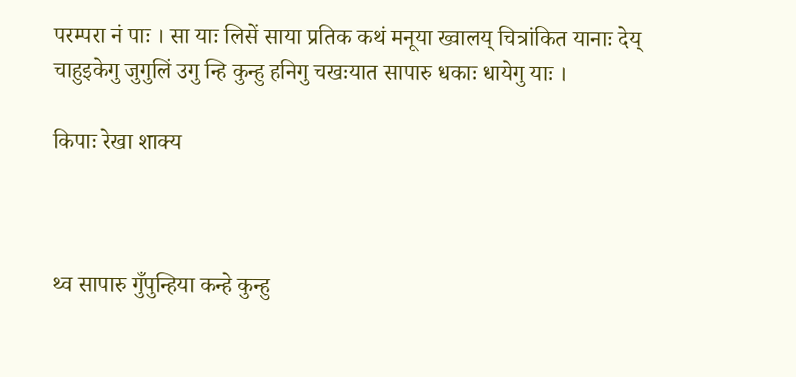परम्परा नं पाः । सा याः लिसें साया प्रतिक कथं मनूया ख्वालय् चित्रांकित यानाः देय् चाहुइकेगु जुगुलिं उगु न्हि कुन्हु हनिगु चखःयात सापारु धकाः धायेगु याः ।

किपाः रेखा शाक्य



थ्व सापारु गुँपुन्हिया कन्हे कुन्हु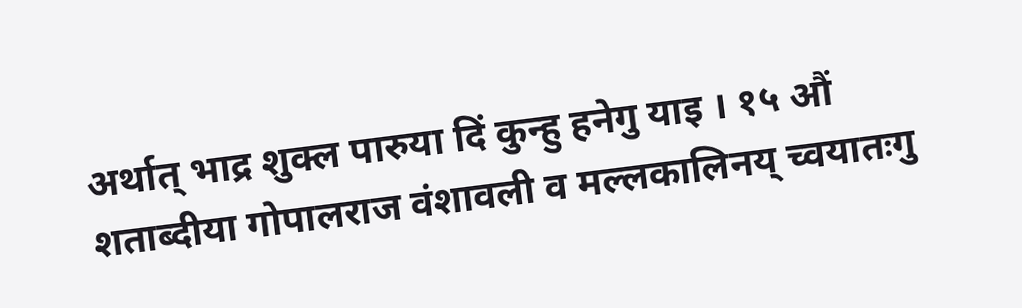अर्थात् भाद्र शुक्ल पारुया दिं कुन्हु हनेगु याइ । १५ औं शताब्दीया गोपालराज वंशावली व मल्लकालिनय् च्वयातःगु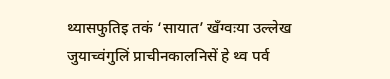थ्यासफुतिइ तकं ‘सायात’ खँग्वःया उल्लेख जुयाच्वंगुलिं प्राचीनकालनिसें हे थ्व पर्व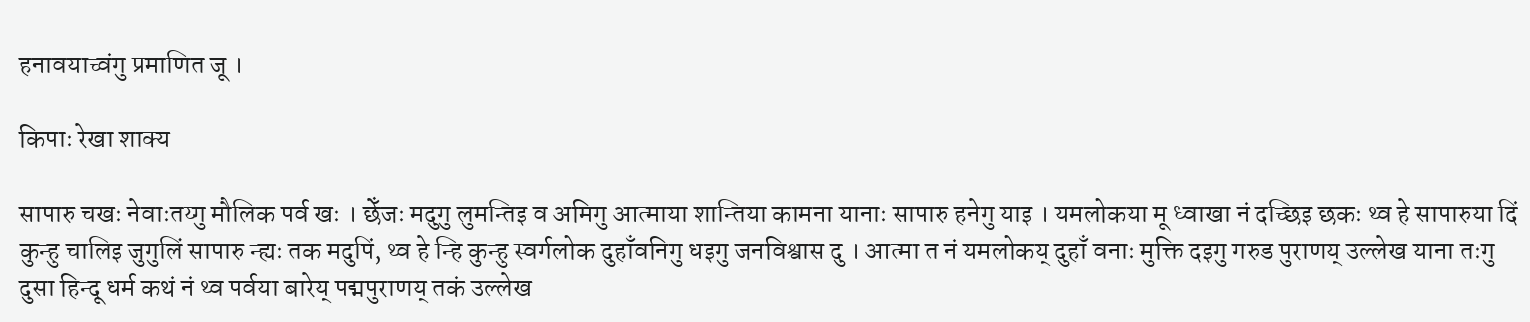हनावयाच्वंगु प्रमाणित जू ।

किपाः रेखा शाक्य

सापारु चखः नेवाःतय्गु मौलिक पर्व खः । छेँजः मदुगु लुमन्तिइ व अमिगु आत्माया शान्तिया कामना यानाः सापारु हनेगु याइ । यमलोकया मू ध्वाखा नं दच्छिइ छकः थ्व हे सापारुया दिं कुन्हु चालिइ जुगुलिं सापारु न्ह्यः तक मदुपिं, थ्व हे न्हि कुन्हु स्वर्गलोक दुहाँवनिगु धइगु जनविश्वास दु । आत्मा त नं यमलोकय् दुहाँ वनाः मुक्ति दइगु गरुड पुराणय् उल्लेख याना तःगु दुसा हिन्दू धर्म कथं नं थ्व पर्वया बारेय् पद्मपुराणय् तकं उल्लेख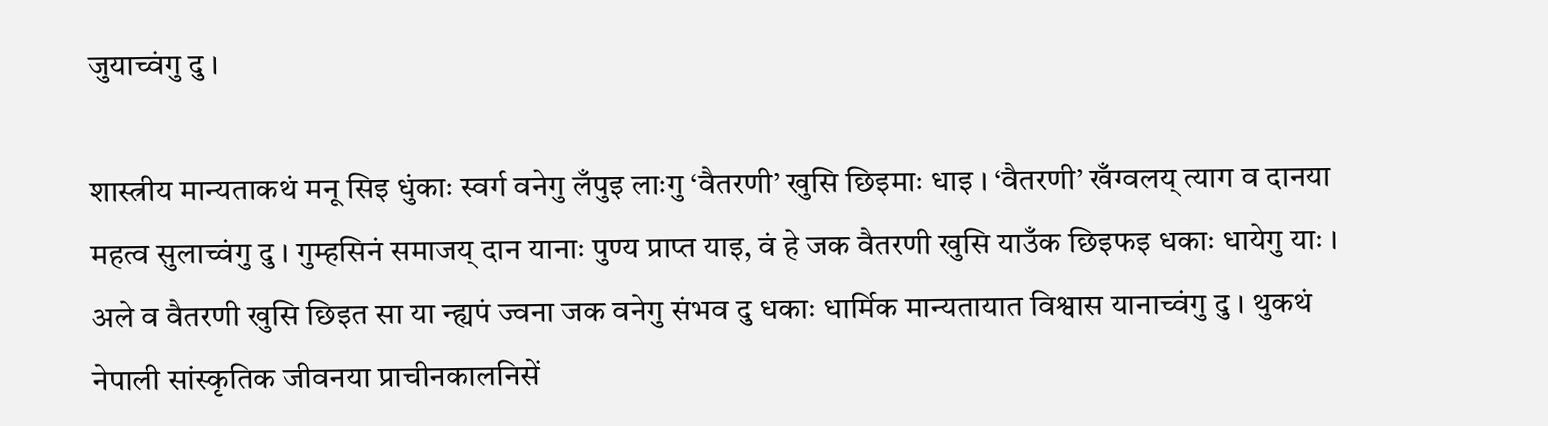जुयाच्वंगु दु ।

शास्त्रीय मान्यताकथं मनू सिइ धुंकाः स्वर्ग वनेगु लँपुइ लाःगु ‘वैतरणी’ खुसि छिइमाः धाइ । ‘वैतरणी’ खँग्वलय् त्याग व दानया महत्व सुलाच्वंगु दु । गुम्हसिनं समाजय् दान यानाः पुण्य प्राप्त याइ, वं हे जक वैतरणी खुसि याउँक छिइफइ धकाः धायेगु याः । अले व वैतरणी खुसि छिइत सा या न्ह्यपं ज्वना जक वनेगु संभव दु धकाः धार्मिक मान्यतायात विश्वास यानाच्वंगु दु । थुकथं नेपाली सांस्कृतिक जीवनया प्राचीनकालनिसें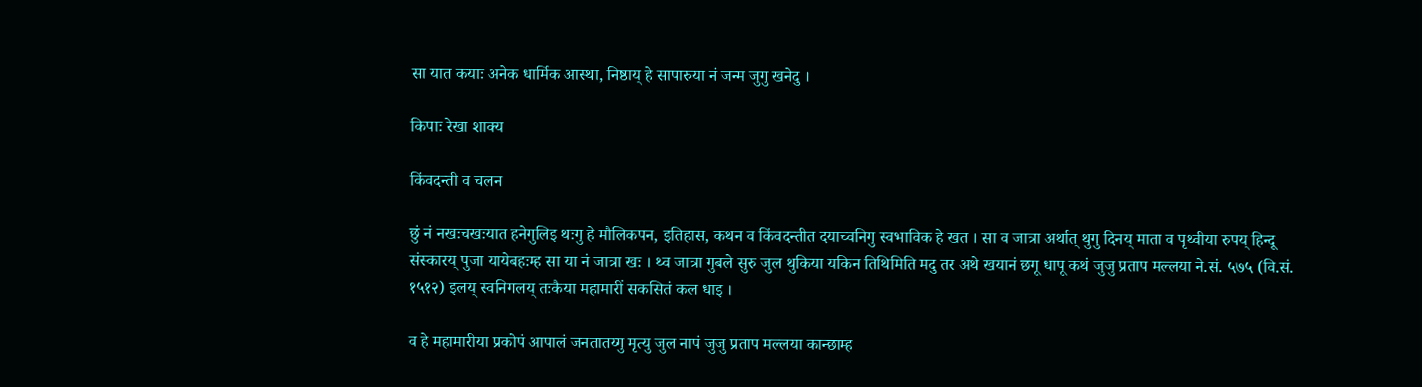सा यात कयाः अनेक धार्मिक आस्था, निष्ठाय् हे सापारुया नं जन्म जुगु खनेदु ।

किपाः रेखा शाक्य

किंवदन्ती व चलन

छुं नं नखःचखःयात हनेगुलिइ थःगु हे मौलिकपन, इतिहास, कथन व किंवदन्तीत दयाच्वनिगु स्वभाविक हे खत । सा व जात्रा अर्थात् थुगु दिनय् माता व पृथ्वीया रुपय् हिन्दू संस्कारय् पुजा यायेबहःम्ह सा या नं जात्रा खः । थ्व जात्रा गुबले सुरु जुल थुकिया यकिन तिथिमिति मदु तर अथे खयानं छगू धापू कथं जुजु प्रताप मल्लया ने.सं. ५७५ (वि.सं. १५१२) इलय् स्वनिगलय् तःकैया महामारीं सकसितं कल धाइ ।

व हे महामारीया प्रकोपं आपालं जनतातय्गु मृत्यु जुल नापं जुजु प्रताप मल्लया कान्छाम्ह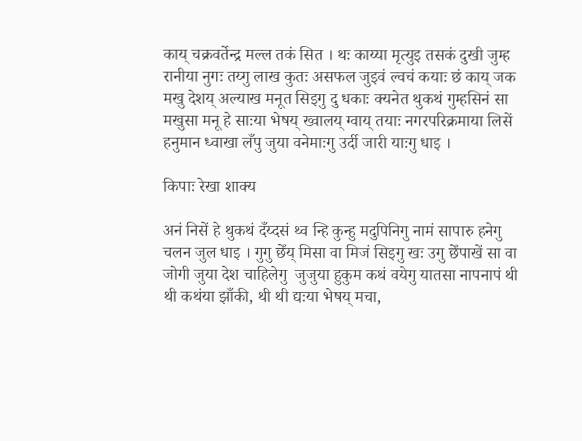काय् चक्रवर्तेन्द्र मल्ल तकं सित । थः काय्या मृत्युइ तसकं दुखी जुम्ह रानीया नुगः तय्गु लाख कुतः असफल जुइवं ल्वचं कयाः छं काय् जक मखु देशय् अल्याख मनूत सिइगु दु धकाः क्यनेत थुकथं गुम्हसिनं सा मखुसा मनू हे साःया भेषय् ख्वालय् ग्वाय् तयाः नगरपरिक्रमाया लिसें हनुमान ध्वाखा लँपु जुया वनेमाःगु उर्दी जारी याःगु धाइ ।

किपाः रेखा शाक्य

अनं निसें हे थुकथं दँय्दसं थ्व न्हि कुन्हु मदुपिनिगु नामं सापारु हनेगु चलन जुल धाइ । गुगु छेँय् मिसा वा मिजं सिइगु खः उगु छेँपाखें सा वा जोगी जुया देश चाहिलेगु  जुजुया हुकुम कथं वयेगु यातसा नापनापं थी थी कथंया झाँकी, थी थी द्यःया भेषय् मचा,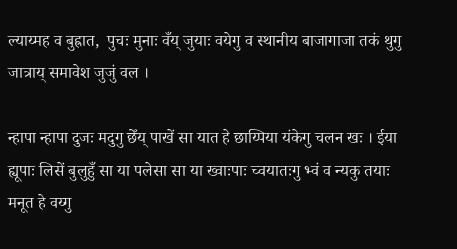ल्याय्मह व बुह्रात,  पुचः मुनाः वँय् जुयाः वयेगु व स्थानीय बाजागाजा तकं थुगु जात्राय् समावेश जुजुं वल ।

न्हापा न्हापा दुजः मदुगु छेँय् पाखें सा यात हे छाय्पिया यंकेगु चलन खः । ईया ह्यूपाः लिसें बुलुहुँ सा या पलेसा सा या ख्वाःपाः च्वयातःगु भ्वं व न्यकु तयाः मनूत हे वय्गु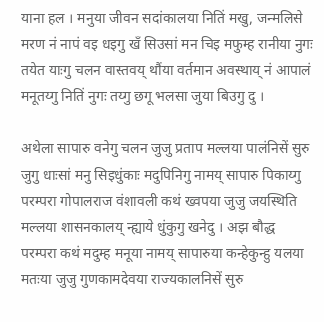याना हल । मनुया जीवन सदांकालया नितिं मखु, जन्मलिसे मरण नं नापं वइ धइगु खँ सिउसां मन चिइ मफुम्ह रानीया नुगः तयेत याःगु चलन वास्तवय् थौंया वर्तमान अवस्थाय् नं आपालं मनूतय्गु नितिं नुगः तय्गु छगू भलसा जुया बिउगु दु ।

अथेला सापारु वनेगु चलन जुजु प्रताप मल्लया पालंनिसें सुरु जुगु धाःसां मनु सिइधुंकाः मदुपिनिगु नामय् सापारु पिकाय्गु परम्परा गोपालराज वंशावली कथं ख्वपया जुजु जयस्थिति मल्लया शासनकालय् न्ह्याये धुंकुगु खनेदु । अझ बौद्ध परम्परा कथं मदुम्ह मनूया नामय् सापारुया कन्हेकुन्हु यलया मतःया जुजु गुणकामदेवया राज्यकालनिसें सुरु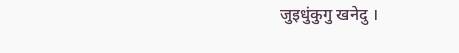जुइधुंकुगु खनेदु ।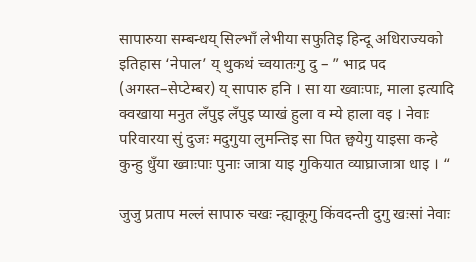सापारुया सम्बन्धय् सिल्भाँ लेभीया सफुतिइ हिन्दू अधिराज्यको इतिहास ‘नेपाल’ य् थुकथं च्वयातःगु दु – ” भाद्र पद
(अगस्त–सेप्टेम्बर) य् सापारु हनि । सा या ख्वाःपाः, माला इत्यादि क्वखाया मनुत लँपुइ लँपुइ प्याखं हुला व म्ये हाला वइ । नेवाः परिवारया सुं दुजः मदुगुया लुमन्तिइ सा पित छ्वयेगु याइसा कन्हे कुन्हु धुँया ख्वाःपाः पुनाः जात्रा याइ गुकियात व्याघ्राजात्रा धाइ । “

जुजु प्रताप मल्लं सापारु चखः न्ह्याकूगु किंवदन्ती दुगु खःसां नेवाः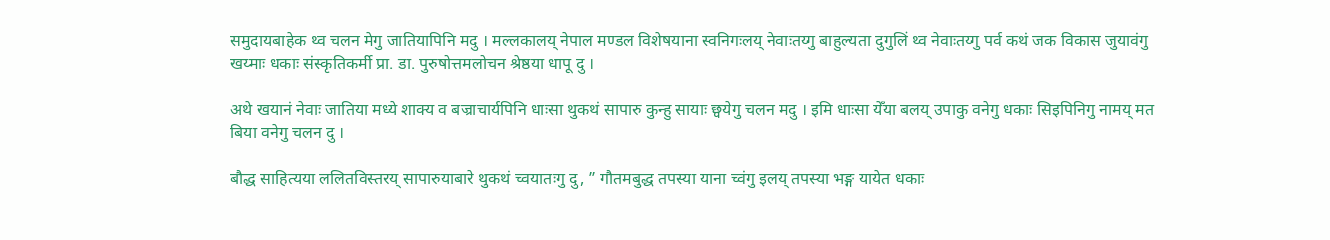समुदायबाहेक थ्व चलन मेगु जातियापिनि मदु । मल्लकालय् नेपाल मण्डल विशेषयाना स्वनिगःलय् नेवाःतय्गु बाहुल्यता दुगुलिं थ्व नेवाःतय्गु पर्व कथं जक विकास जुयावंगु खय्माः धकाः संस्कृतिकर्मी प्रा. डा. पुरुषोत्तमलोचन श्रेष्ठया धापू दु ।

अथे खयानं नेवाः जातिया मध्ये शाक्य व बज्राचार्यपिनि धाःसा थुकथं सापारु कुन्हु सायाः छ्वयेगु चलन मदु । इमि धाःसा येँया बलय् उपाकु वनेगु धकाः सिइपिनिगु नामय् मत बिया वनेगु चलन दु ।

बौद्ध साहित्यया ललितविस्तरय् सापारुयाबारे थुकथं च्वयातःगु दु, ” गौतमबुद्ध तपस्या याना च्वंगु इलय् तपस्या भङ्ग यायेत धकाः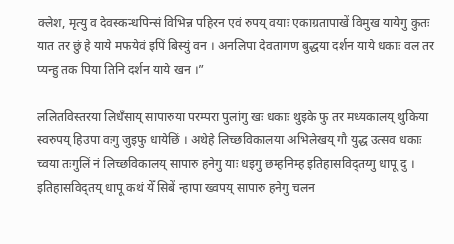क्लेश, मृत्यु व देवस्कन्धपिन्सं विभिन्न पहिरन एवं रुपय् वयाः एकाग्रतापाखें विमुख यायेगु कुतः यात तर छुं हे याये मफयेवं इपिं बिस्युं वन । अनलिपा देवतागण बुद्धया दर्शन याये धकाः वल तर प्यन्हु तक पिया तिनि दर्शन याये खन ।”

ललितविस्तरया लिधँसाय् सापारुया परम्परा पुलांगु खः धकाः थुइके फु तर मध्यकालय् थुकिया स्वरुपय् हिउपा वःगु जुइफु धायेछिं । अथेहे लिच्छविकालया अभिलेखय् गौ युद्ध उत्सव धकाः च्वया तःगुलिं नं लिच्छविकालय् सापारु हनेगु याः धइगु छम्हनिम्ह इतिहासविद्तय्गु धापू दु ।
इतिहासविद्तय् धापू कथं येँ सिबें न्हापा ख्वपय् सापारु हनेगु चलन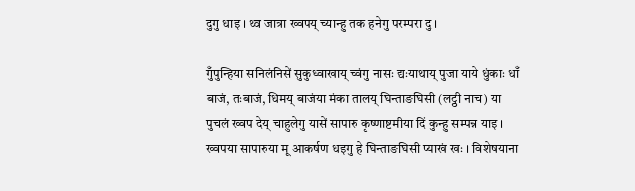दुगु धाइ । थ्व जात्रा ख्वपय् च्यान्हु तक हनेगु परम्परा दु ।

गुँपुन्हिया सनिलंनिसें सुकुध्वाखाय् च्वंगु नासः द्यःयाथाय् पुजा याये धुंकाः धाँ बाजं, तःबाजं, धिमय् बाजंया मंका तालय् घिन्ताङघिसी (लट्ठी नाच) या पुचलं ख्वप देय् चाहुलेगु यासें सापारु कृष्णाष्टमीया दिं कुन्हु सम्पन्न याइ । ख्वपया सापारुया मू आकर्षण धइगु हे घिन्ताङघिसी प्याखं खः । विशेषयाना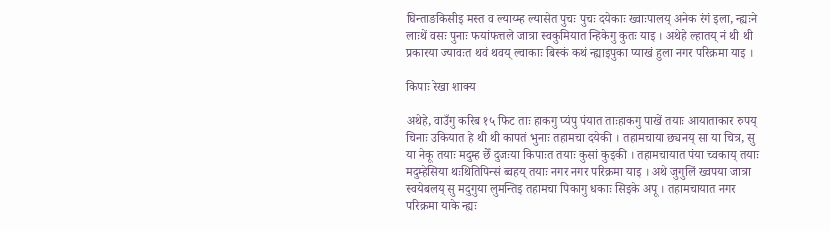घिन्ताङकिसीइ मस्त व ल्याय्म्ह ल्यासेत पुचः पुचः दयेकाः ख्वाःपालय् अनेक रंगं इला, न्ह्यःने लाःथें वसः पुनाः फयांफत्तले जात्रा स्वकुमियात न्हिकेगु कुतः याइ । अथेहे ल्हातय् नं थी थी प्रकारया ज्यावःत थवं थवय् ल्वाकाः बिस्कं कथं न्ह्याइपुका प्याखं हुला नगर परिक्रमा याइ ।

किपाः रेखा शाक्य

अथेहे, वाउँगु करिब १५ फिट ताः हाकगु प्यंपु पंयात ताःहाकगु पाखें तयाः आयाताकार रुपय् चिनाः उकियात हे थी थी कापतं भुनाः तहामचा दयेकी । तहामचाया छ्यनय् सा या चित्र, सु या नेकू तयाः मदुम्ह छेँ दुजःया किपाःत तयाः कुसां कुइकी । तहामचायात पंया च्वकाय् तयाः मदुम्हेसिया थःथितिपिन्सं ब्वहय् तयाः नगर नगर परिक्रमा याइ । अथे जुगुलिं ख्वपया जात्रा स्वयेबलय् सु मदुगुया लुमन्तिइ तहामचा पिकागु धकाः सिइके अपू । तहामचायात नगर परिक्रमा याके न्ह्यः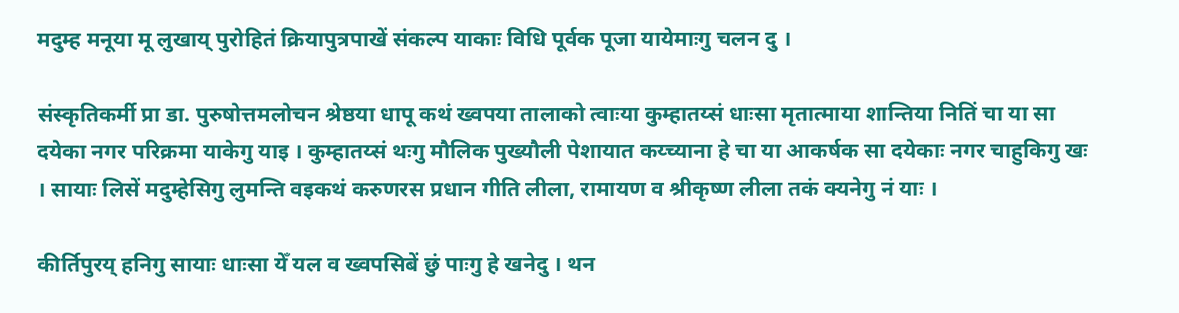मदुम्ह मनूया मू लुखाय् पुरोहितं क्रियापुत्रपाखें संकल्प याकाः विधि पूर्वक पूजा यायेमाःगु चलन दु ।

संस्कृतिकर्मी प्रा डा. पुरुषोत्तमलोचन श्रेष्ठया धापू कथं ख्वपया तालाको त्वाःया कुम्हातय्सं धाःसा मृतात्माया शान्तिया नितिं चा या सा दयेका नगर परिक्रमा याकेगु याइ । कुम्हातय्सं थःगु मौलिक पुख्यौली पेशायात कय्च्याना हे चा या आकर्षक सा दयेकाः नगर चाहुकिगु खः । सायाः लिसें मदुम्हेसिगु लुमन्ति वइकथं करुणरस प्रधान गीति लीला, रामायण व श्रीकृष्ण लीला तकं क्यनेगु नं याः ।

कीर्तिपुरय् हनिगु सायाः धाःसा येँ यल व ख्वपसिबें छुं पाःगु हे खनेदु । थन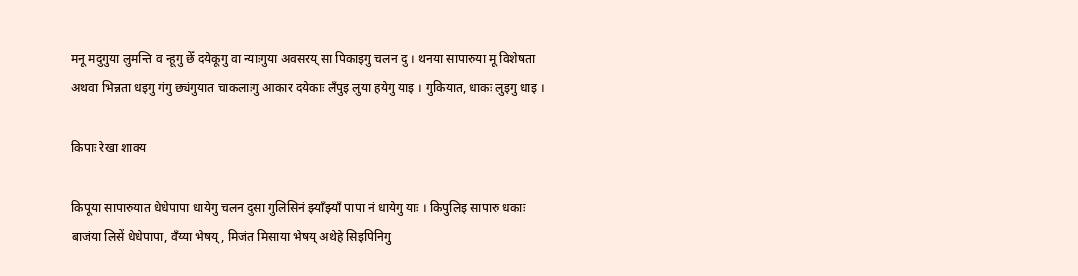मनू मदुगुया लुमन्ति व न्हूगु छेँ दयेकूगु वा न्याःगुया अवसरय् सा पिकाइगु चलन दु । थनया सापारुया मू विशेषता अथवा भिन्नता धइगु गंगु छ्यंगुयात चाकलाःगु आकार दयेकाः लँपुइ लुया हयेगु याइ । गुकियात, धाकः लुइगु धाइ ।

किपाः रेखा शाक्य

किपूया सापारुयात धेधेपापा धायेगु चलन दुसा गुलिसिनं झ्याँझ्याँ पापा नं धायेगु याः । किपुलिइ सापारु धकाः बाजंया लिसें धेधेपापा, वँय्या भेषय्, मिजंत मिसाया भेषय् अथेहे सिइपिनिगु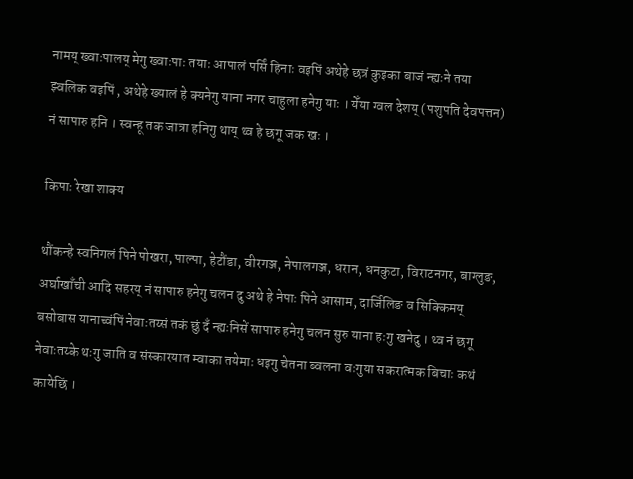नामय् ख्वाःपालय् मेगु ख्वाःपाः तयाः आपालं पर्सिं हिनाः वइपिं अथेहे छत्रं कुइका बाजं न्ह्यःने तया झ्वलिक वइपिं , अथेहे ख्यालं हे क्यनेगु याना नगर चाहुला हनेगु याः । येँया ग्वल देशय् (पशुपति देवपत्तन) नं सापारु हनि । स्वन्हू तक जात्रा हनिगु थाय् थ्व हे छगू जक खः ।

किपाः रेखा शाक्य

थौंकन्हे स्वनिगलं पिने पोखरा, पाल्पा, हेटौंडा, वीरगञ्ज, नेपालगञ्ज, धरान, धनकुटा, विराटनगर, बाग्लुङ, अर्घाखाँची आदि सहरय् नं सापारु हनेगु चलन दु अथे हे नेपाः पिने आसाम, दार्जिलिङ व सिक्किमय् बसोबास यानाच्वंपिं नेवाःतय्सं तकं छुं दँ न्ह्यःनिसें सापारु हनेगु चलन सुरु याना हःगु खनेदु । थ्व नं छगू नेवाःतय्के थःगु जाति व संस्कारयात म्वाका तयेमाः धइगु चेतना ब्वलना वःगुया सकरात्मक बिचाः कथं कायेछिं ।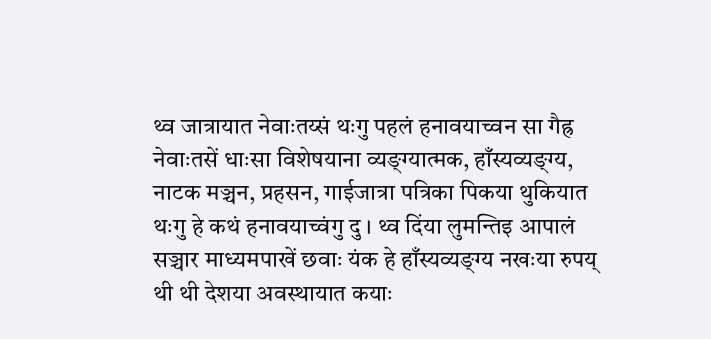थ्व जात्रायात नेवाःतय्सं थःगु पहलं हनावयाच्वन सा गैह्र नेवाःतसें धाःसा विशेषयाना व्यङ्ग्यात्मक, हाँस्यव्यङ्ग्य, नाटक मञ्चन, प्रहसन, गाईजात्रा पत्रिका पिकया थुकियात थःगु हे कथं हनावयाच्वंगु दु । थ्व दिंया लुमन्तिइ आपालं सञ्चार माध्यमपाखें छवाः यंक हे हाँस्यव्यङ्ग्य नखःया रुपय् थी थी देशया अवस्थायात कयाः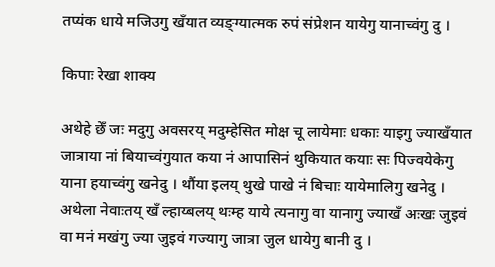तप्यंक धाये मजिउगु खँयात व्यङ्ग्यात्मक रुपं संप्रेशन यायेगु यानाच्वंगु दु ।

किपाः रेखा शाक्य

अथेहे छेँ जः मदुगु अवसरय् मदुम्हेसित मोक्ष चू लायेमाः धकाः याइगु ज्याखँयात जात्राया नां बियाच्वंगुयात कया नं आपासिनं थुकियात कयाः सः पिज्वयेकेगु याना हयाच्वंगु खनेदु । थौंया इलय् थुखे पाखे नं बिचाः यायेमालिगु खनेदु । अथेला नेवाःतय् खँ ल्हाय्बलय् थःम्ह याये त्यनागु वा यानागु ज्याखँ अःखः जुइवं वा मनं मखंगु ज्या जुइवं गज्यागु जात्रा जुल धायेगु बानी दु ।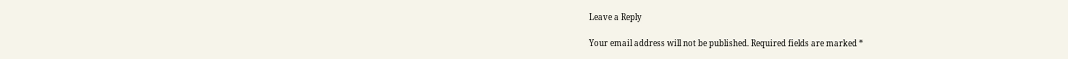Leave a Reply

Your email address will not be published. Required fields are marked *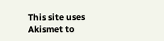This site uses Akismet to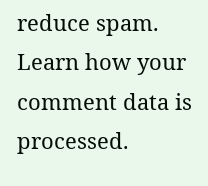reduce spam. Learn how your comment data is processed.